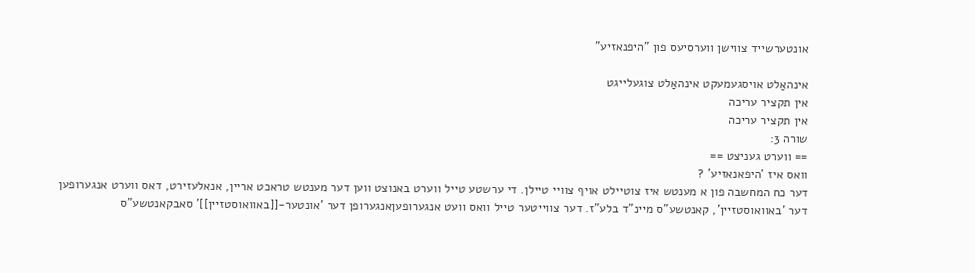אונטערשייד צווישן ווערסיעס פון "היפנאזיע"

אינהאַלט אויסגעמעקט אינהאַלט צוגעלייגט
אין תקציר עריכה
אין תקציר עריכה
שורה 3:
== ווערט געניצט ==
וואס איז 'היפאנאזיע' ?
דער כח המחשבה פון א מענטש איז צוטיילט אויף צוויי טיילן. די ערשטע טייל ווערט באנוצט ווען דער מענטש טראכט אריין, אנאלעזירט, דאס ווערט אנגערופען דער 'באוואוסטזיין', קאנטשע"ס מיינ"ד בלע"ז. דער צווייטער טייל וואס וועט אנגערופעןאנגערופן דער 'אונטער-[[באוואוסטזיין]]' סאבקאנטשע"ס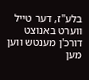בלע"ז, דער טייל ווערט באנוצט דורכ'ן מענטש ווען מען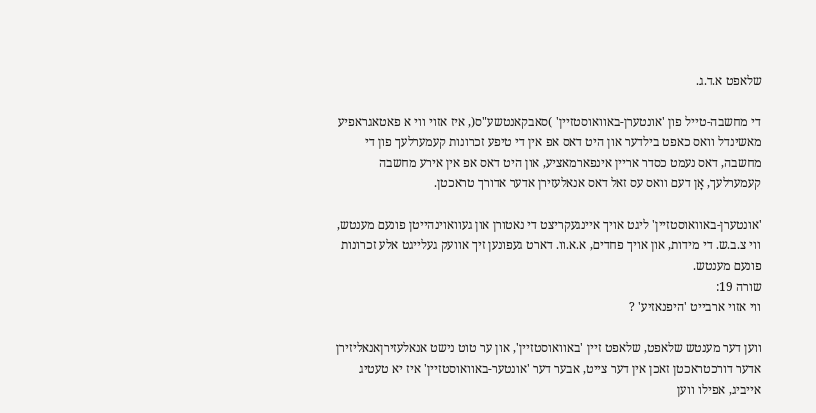שלאפט א.ד.ג.

די מחשבה-טייל פון 'אונטערן-באוואוסטזיין' )סאבקאנטשע"ס(, איז אזוי ווי א פאטאגראפיע מאשינדל וואס כאפט בילדער און היט דאס אפ אין די טיפע זכרונות קעמערלעך פון די מחשבה, דאס נעמט כסדר אריין אינפארמאציע, און היט דאס אפ אין אירע מחשבה קעמערלעך, אָן דעם וואס עס זאל דאס אנאלעזירן אדער אדורך טראכטן.

'אונטערן-באוואוסטזיין' ליגט אויך איינגעקריצט די נאטורן און געוואוינהייטן פונעם מענטש, ווי צ.ב.ש. די מידות, און אויך פחדים, א.א.וו. דארט געפונען זיך אוועק געלייגט אלע זכרונות פונעם מענטש.
שורה 19:
ווי אזוי ארבייט 'היפנאזיע' ?

ווען דער מענטש שלאפט, שלאפט זיין 'באוואוסטזיין', און ער טוט נישט אנאלעזירןאנאליזירן אדער דורכטראכטן זאכן אין דער צייט, אבער דער 'אונטער-באוואוסטזיין' איז יא טעטיג אייביג, אפילו ווען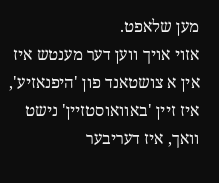מען שלאפט.
אזוי אויך ווען דער מענטש איז אין א צושטאנד פון 'היפנאזיע', איז זיין 'באוואוסטזיין' נישט וואך, איז דעריבער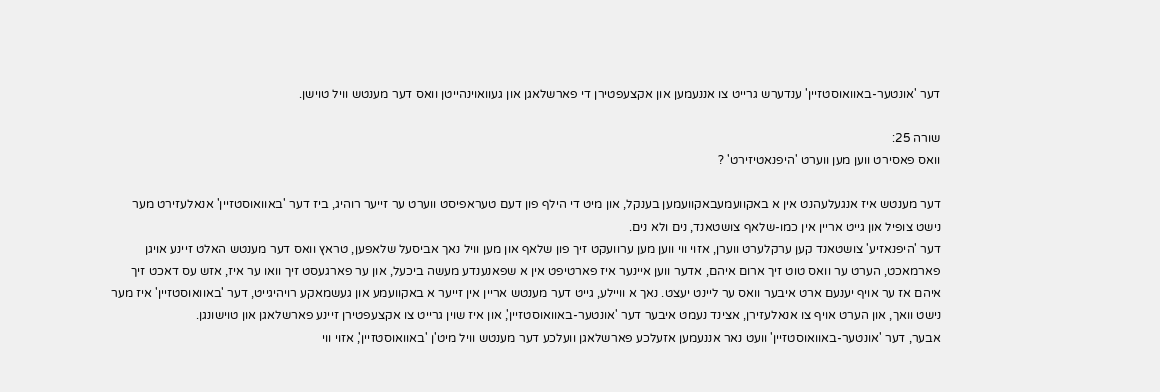דער 'אונטער-באוואוסטזיין' ענדערש גרייט צו אננעמען און אקצעפטירן די פארשלאגן און געוואוינהייטן וואס דער מענטש וויל טוישן.

שורה 25:
וואס פאסירט ווען מען ווערט 'היפנאטיזירט' ?

דער מענטש איז אנגעלעהנט אין א באקוועמעבאקוועמען בענקל, און מיט די הילף פון דעם טעראפיסט ווערט ער זייער רוהיג, ביז דער 'באוואוסטזיין' אנאלעזירט מער נישט צופיל און גייט אריין אין כמו-שלאף צושטאנד, נים ולא נים.
דער 'היפנאזיע' צושטאנד קען ערקלערט ווערן, אזוי ווי ווען מען ערוועקט זיך פון שלאף און מען וויל נאך אביסעל שלאפען, טראץ וואס דער מענטש האלט זיינע אויגן פארמאכט, הערט ער וואס טוט זיך ארום איהם, אדער ווען איינער איז פארטיפט אין א שפאנענדע מעשה ביכעל, און ער פארגעסט זיך וואו ער איז, אזש עס דאכט זיך איהם אז ער אויף יענעם ארט איבער וואס ער ליינט יעצט. נאך א וויילע, גייט דער מענטש אריין אין זייער א באקוועמע און געשמאקע רויהיגייט, דער 'באוואוסטזיין' איז מער נישט וואך, און הערט אויף צו אנאלעזירן, אצינד נעמט איבער דער 'אונטער-באוואוסטזיין', און איז שוין גרייט צו אקצעפטירן זיינע פארשלאגן און טוישונגן.
אבער, דער 'אונטער-באוואוסטזיין' וועט נאר אננעמען אזעלכע פארשלאגן וועלכע דער מענטש וויל מיט'ן 'באוואוסטזיין', אזוי ווי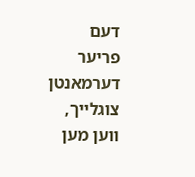דעם פריער דערמאנטן צוגלייך, ווען מען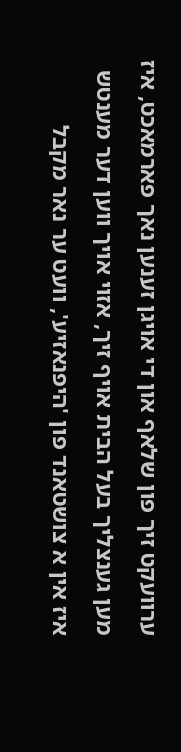ערוועקט זיך פון שלאף און די אויגן זענען נאך פארמאכט, איז מען גענצליך בעל הבית אויף זיך, אזוי אויך ווען דער מענטש איז אין א צושטאנד פון 'היפנאזיע', וועט ער נאר מקבל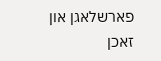פארשלאגן און זאכן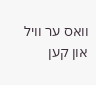וואס ער וויל און קען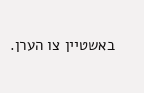באשטיין צו הערן.